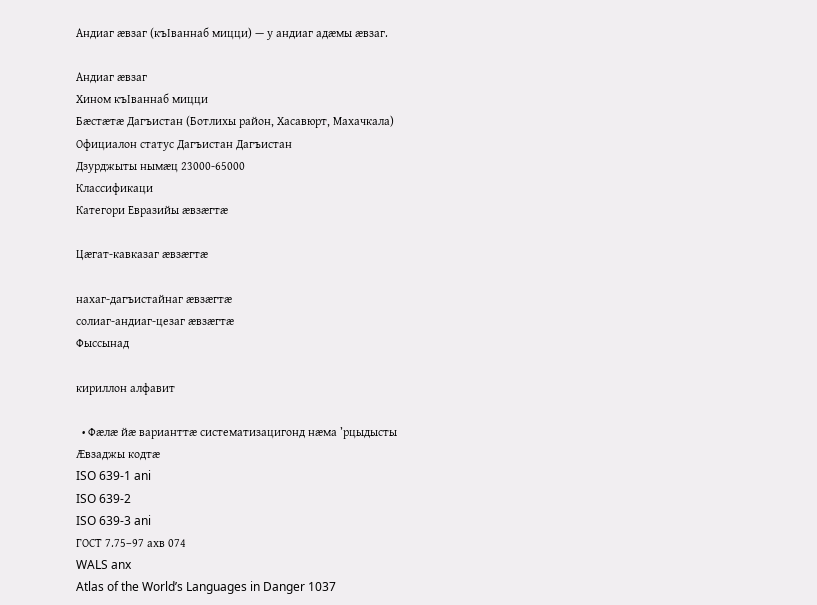Андиаг æвзаг (къIваннаб мицци) — у андиаг адæмы æвзаг.

Андиаг æвзаг
Хином къIваннаб мицци
Бæстæтæ Дагъистан (Ботлихы район, Хасавюрт, Махачкала)
Официалон статус Дагъистан Дагъистан
Дзурджыты нымæц 23000-65000
Классификаци
Категори Евразийы æвзæгтæ

Цæгат-кавказаг æвзæгтæ

нахаг-дагъистайнаг æвзæгтæ
солиаг-андиаг-цезаг æвзæгтæ
Фыссынад

кириллон алфавит

  • Фæлæ йæ варианттæ систематизацигонд нæма ’рцыдысты
Æвзаджы кодтæ
ISO 639-1 ani
ISO 639-2
ISO 639-3 ani
ГОСТ 7.75–97 ахв 074
WALS anx
Atlas of the World’s Languages in Danger 1037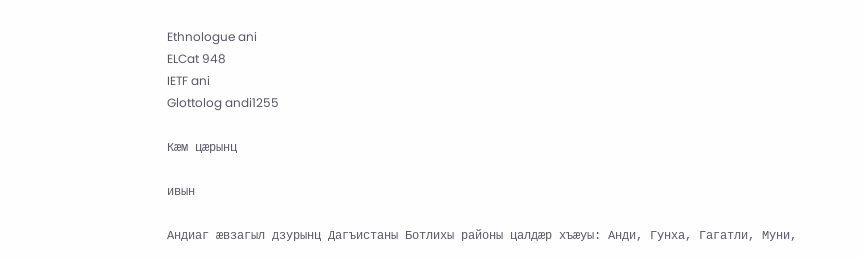Ethnologue ani
ELCat 948
IETF ani
Glottolog andi1255

Кæм цæрынц

ивын

Андиаг æвзагыл дзурынц Дагъистаны Ботлихы районы цалдæр хъæуы: Анди, Гунха, Гагатли, Муни,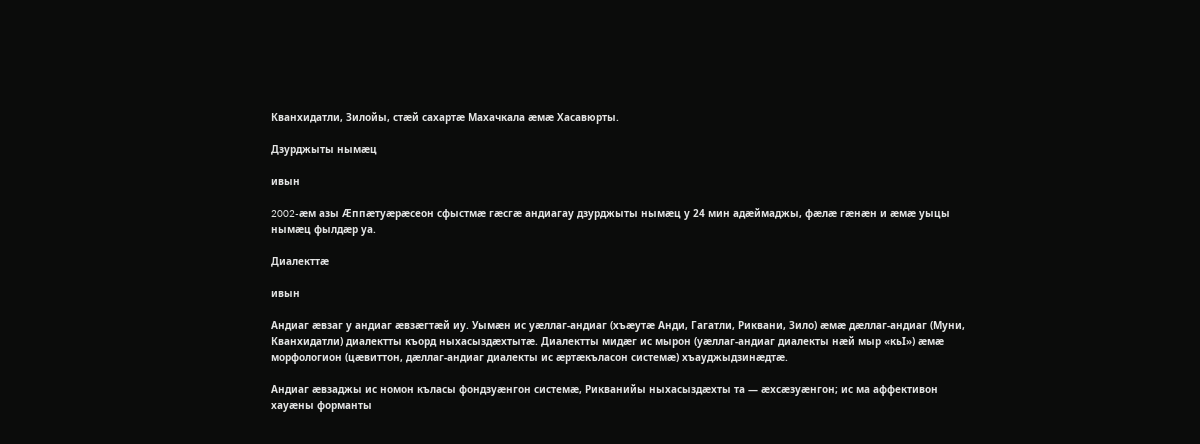Кванхидатли, Зилойы, стæй сахартæ Махачкала æмæ Хасавюрты.

Дзурджыты нымæц

ивын

2002-æм азы Æппæтуæрæсеон сфыстмæ гæсгæ андиагау дзурджыты нымæц у 24 мин адæймаджы, фæлæ гæнæн и æмæ уыцы нымæц фылдæр уа.

Диалекттæ

ивын

Андиаг æвзаг у андиаг æвзæгтæй иу. Уымæн ис уæллаг-андиаг (хъæутæ Анди, Гагатли, Риквани, Зило) æмæ дæллаг-андиаг (Муни, Кванхидатли) диалектты къорд ныхасыздæхтытæ. Диалектты мидæг ис мырон (уæллаг-андиаг диалекты нæй мыр «кьI») æмæ морфологион (цæвиттон, дæллаг-андиаг диалекты ис æртæкъласон системæ) хъауджыдзинæдтæ.

Андиаг æвзаджы ис номон къласы фондзуæнгон системæ, Рикванийы ныхасыздæхты та — æхсæзуæнгон; ис ма аффективон хауæны форманты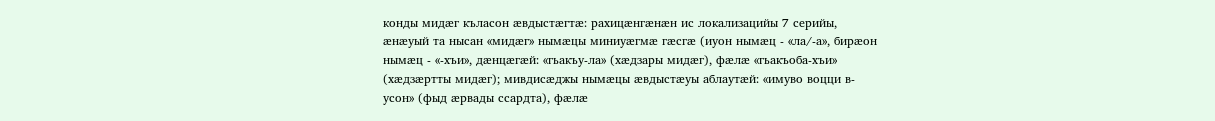конды мидæг къласон æвдыстæгтæ: рахицæнгæнæн ис локализацийы 7 серийы, æнæуый та нысан «мидæг» нымæцы миниуæгмæ гæсгæ (иуон нымæц - «ла/-а», бирæон нымæц - «-хъи», дæнцæгæй: «гьакъу-ла» (хæдзары мидæг), фæлæ «гьакъоба-хъи» (хæдзæртты мидæг); мивдисæджы нымæцы æвдыстæуы аблаутæй: «имуво воцци в-усон» (фыд æрвады ссардта), фæлæ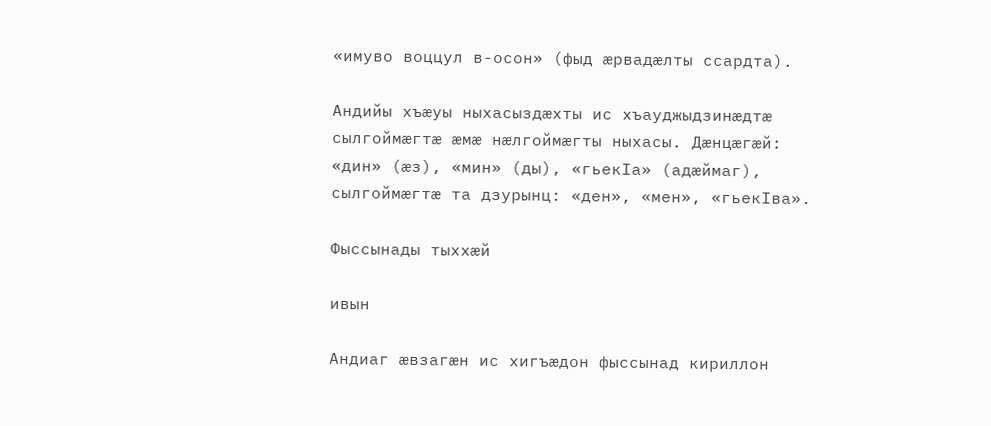«имуво воццул в-осон» (фыд æрвадæлты ссардта).

Андийы хъæуы ныхасыздæхты ис хъауджыдзинæдтæ сылгоймæгтæ æмæ нæлгоймæгты ныхасы. Дæнцæгæй: «дин» (æз), «мин» (ды), «гьекIа» (адæймаг), сылгоймæгтæ та дзурынц: «ден», «мен», «гьекIва».

Фыссынады тыххæй

ивын

Андиаг æвзагæн ис хигъæдон фыссынад кириллон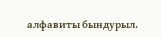алфавиты бындурыл.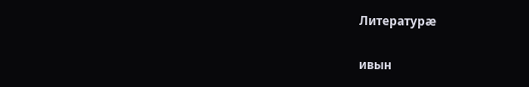Литературæ

ивын